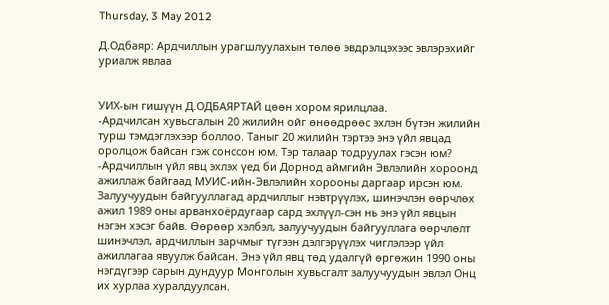Thursday, 3 May 2012

Д.Одбаяр: Ардчиллын урагшлуулахын төлөө эвдрэлцэхээс эвлэрэхийг уриалж явлаа


УИХ-ын гишүүн Д.ОДБАЯРТАЙ цөөн хором ярилцлаа.
-Ардчилсан хувьсгалын 20 жилийн ойг өнөөдрөөс эхлэн бүтэн жилийн турш тэмдэглэхээр боллоо. Таныг 20 жилийн тэртээ энэ үйл явцад оролцож байсан гэж сонссон юм. Тэр талаар тодруулах гэсэн юм?
-Ардчиллын үйл явц эхлэх үед би Дорнод аймгийн Эвлэлийн хороонд ажиллаж байгаад МУИС-ийн-Эвлэлийн хорооны даргаар ирсэн юм. Залуучуудын байгууллагад ардчиллыг нэвтрүүлэх, шинэчлэн өөрчлөх ажил 1989 оны арванхоёрдугаар сард эхлүүл-сэн нь энэ үйл явцын нэгэн хэсэг байв. Өөрөөр хэлбэл, залуучуудын байгууллага өөрчлөлт шинэчлэл, ардчиллын зарчмыг түгээн дэлгэрүүлэх чиглэлээр үйл ажиллагаа явуулж байсан. Энэ үйл явц төд удалгүй өргөжин 1990 оны нэгдүгээр сарын дундуур Монголын хувьсгалт залуучуудын эвлэл Онц их хурлаа хуралдуулсан.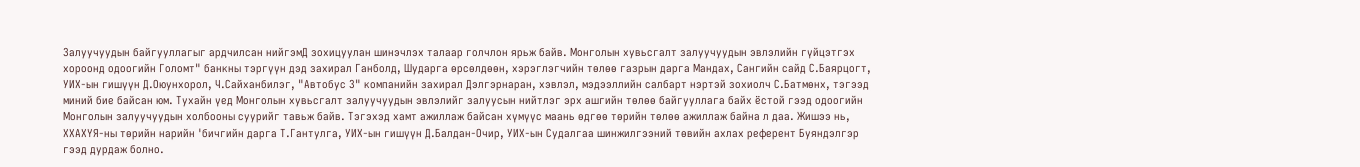Залуучуудын байгууллагыг ардчилсан нийгэмД зохицуулан шинэчлэх талаар голчлон ярьж байв. Монголын хувьсгалт залуучуудын эвлэлийн гүйцэтгэх хороонд одоогийн Голомт" банкны тэргүүн дэд захирал Ганболд, Шударга өрсөлдөөн, хэрэглэгчийн төлөө газрын дарга Мандах, Сангийн сайд С.Баярцогт, УИХ-ын гишүүн Д.Оюунхорол, Ч.Сайханбилэг, "Автобус 3" компанийн захирал Дэлгэрнаран, хэвлэл, мэдээллийн салбарт нэртэй зохиолч С.Батмөнх, тэгээд миний бие байсан юм. Тухайн үед Монголын хувьсгалт залуучуудын эвлэлийг залуусын нийтлэг эрх ашгийн төлөө байгууллага байх ёстой гээд одоогийн Монголын залуучуудын холбооны суурийг тавьж байв. Тэгэхэд хамт ажиллаж байсан хүмүүс маань өдгөө төрийн төлөө ажиллаж байна л даа. Жишээ нь, ХХАХҮЯ-ны төрийн нарийн 'бичгийн дарга Т.Гантулга, УИХ-ын гишүүн Д.Балдан-Очир, УИХ-ын Судалгаа шинжилгээний төвийн ахлах референт Буяндэлгэр гээд дурдаж болно.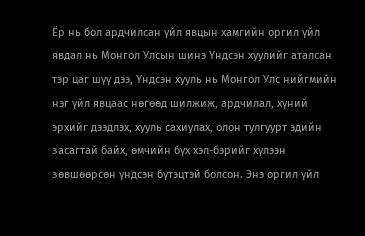Ёр нь бол ардчилсан үйл явцын хамгийн оргил үйл явдал нь Монгол Улсын шинэ Үндсэн хуулийг аталсан тэр цаг шүү дээ, Үндсэн хууль нь Монгол Улс нийгмийн нэг үйл явцаас нөгөөд шилжиж, ардчилал, хүний эрхийг дээдлэх, хууль сахиулах, олон тулгуурт эдийн засагтай байх, өмчийн бүх хэл-бэрийг хүлээн зөвшөөрсөн үндсэн бүтэцтэй болсон. Энэ оргил үйл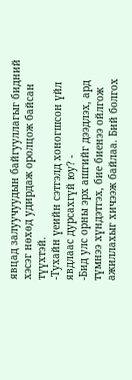явцад залуучуудын байгууллагыг бидний хэсэг нөхөд удирдаж оролцож байсан түүхтэй.
-Тухайн үеийн сэтгэлд хоногшсон үйл явдлаас дурсахгүй юу? -
-Бид улс орны эрх ашгийг дээдлэх, ард түмнээ хүндэтгэх, бие биенээ ойлгож ажиллахыг хичээж байлаа. Бий болгох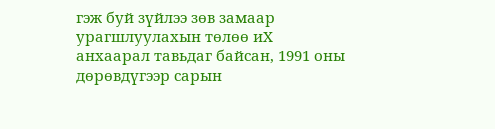гэж буй зүйлээ зөв замаар урагшлуулахын төлөө иХ анхаарал тавьдаг байсан, 1991 оны дөрөвдүгээр сарын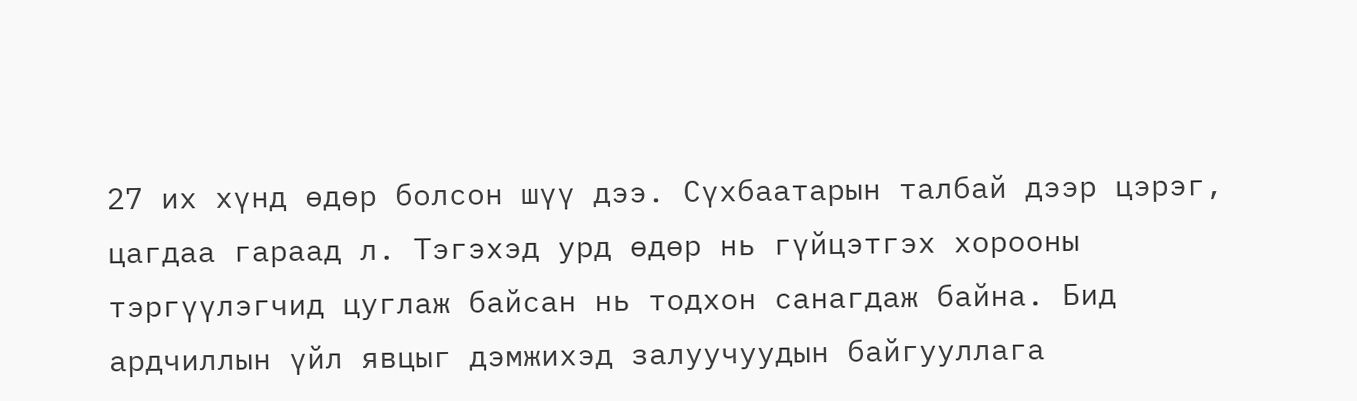27 их хүнд өдөр болсон шүү дээ. Сүхбаатарын талбай дээр цэрэг, цагдаа гараад л. Тэгэхэд урд өдөр нь гүйцэтгэх хорооны тэргүүлэгчид цуглаж байсан нь тодхон санагдаж байна. Бид ардчиллын үйл явцыг дэмжихэд залуучуудын байгууллага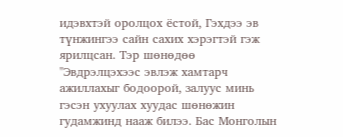идэвхтэй оролцох ёстой, Гэхдээ эв түнжингээ сайн сахих хэрэгтэй гэж ярилцсан. Тэр шөнөдөө "Эвдрэлцэхээс эвлэж хамтарч ажиллахыг бодоорой, залуус минь гэсэн ухуулах хуудас шөнөжин гудамжинд нааж билээ. Бас Монголын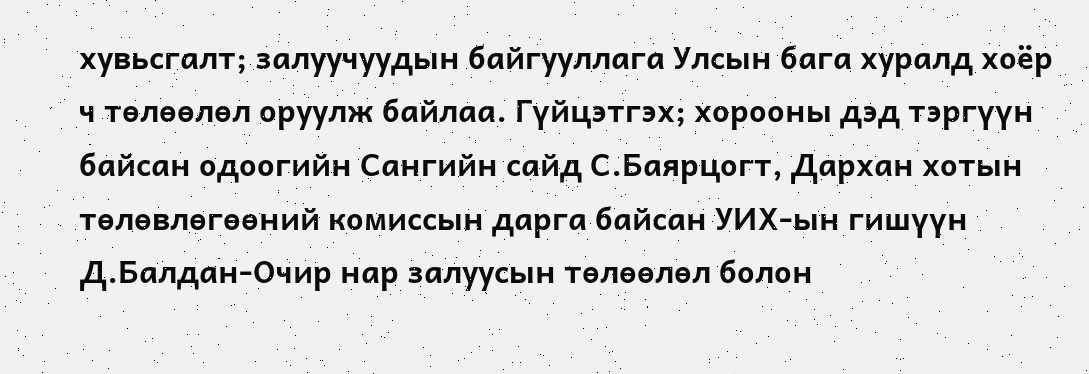хувьсгалт; залуучуудын байгууллага Улсын бага хуралд хоёр ч төлөөлөл оруулж байлаа. Гүйцэтгэх; хорооны дэд тэргүүн байсан одоогийн Сангийн сайд С.Баярцогт, Дархан хотын төлөвлөгөөний комиссын дарга байсан УИХ-ын гишүүн Д.Балдан-Очир нар залуусын төлөөлөл болон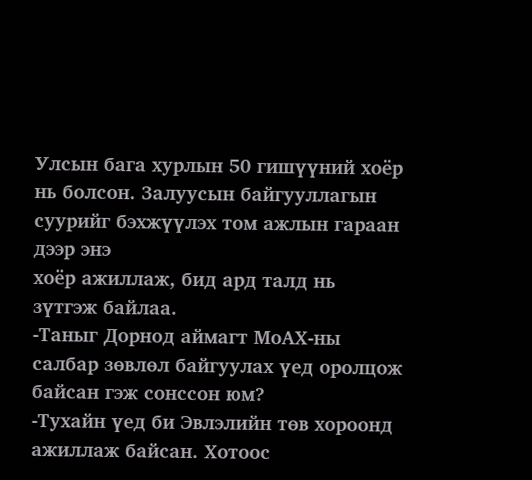Улсын бага хурлын 50 гишүүний хоёр нь болсон. Залуусын байгууллагын суурийг бэхжүүлэх том ажлын гараан дээр энэ
хоёр ажиллаж, бид ард талд нь зүтгэж байлаа.
-Таныг Дорнод аймагт МоАХ-ны салбар зөвлөл байгуулах үед оролцож байсан гэж сонссон юм?
-Тухайн үед би Эвлэлийн төв хороонд ажиллаж байсан. Хотоос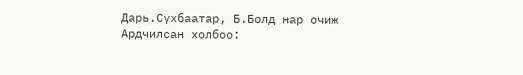Дарь.Сүхбаатар, Б.Болд нар очиж Ардчилсан холбоо: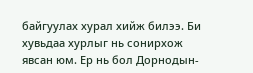байгуулах хурал хийж билээ. Би хувьдаа хурлыг нь сонирхож явсан юм. Ер нь бол Дорнодын-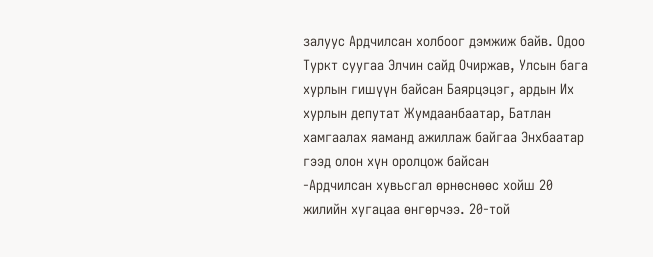залуус Ардчилсан холбоог дэмжиж байв. Одоо Туркт суугаа Элчин сайд Очиржав, Улсын бага хурлын гишүүн байсан Баярцэцэг, ардын Их хурлын депутат Жумдаанбаатар, Батлан хамгаалах яаманд ажиллаж байгаа Энхбаатар гээд олон хүн оролцож байсан
-Ардчилсан хувьсгал өрнөснөөс хойш 20 жилийн хугацаа өнгөрчээ. 20-той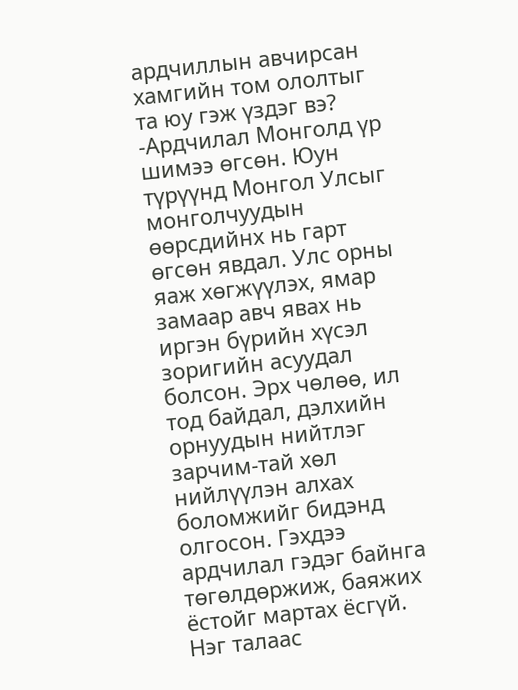ардчиллын авчирсан хамгийн том ололтыг та юу гэж үздэг вэ?
-Ардчилал Монголд үр шимээ өгсөн. Юун түрүүнд Монгол Улсыг монголчуудын өөрсдийнх нь гарт өгсөн явдал. Улс орны яаж хөгжүүлэх, ямар замаар авч явах нь иргэн бүрийн хүсэл зоригийн асуудал болсон. Эрх чөлөө, ил тод байдал, дэлхийн орнуудын нийтлэг зарчим-тай хөл нийлүүлэн алхах боломжийг бидэнд олгосон. Гэхдээ ардчилал гэдэг байнга төгөлдөржиж, баяжих ёстойг мартах ёсгүй. Нэг талаас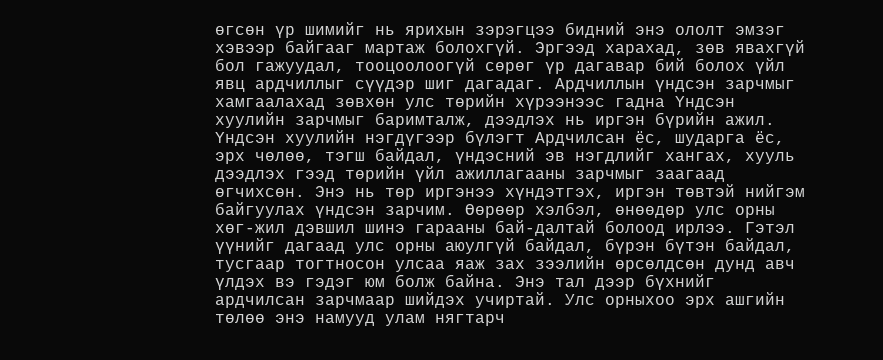өгсөн үр шимийг нь ярихын зэрэгцээ бидний энэ ололт эмзэг хэвээр байгааг мартаж болохгүй. Эргээд харахад, зөв явахгүй бол гажуудал, тооцоолоогүй сөрөг үр дагавар бий болох үйл явц ардчиллыг сүүдэр шиг дагадаг. Ардчиллын үндсэн зарчмыг хамгаалахад зөвхөн улс төрийн хүрээнээс гадна Үндсэн хуулийн зарчмыг баримталж, дээдлэх нь иргэн бүрийн ажил. Үндсэн хуулийн нэгдүгээр бүлэгт Ардчилсан ёс, шударга ёс, эрх чөлөө, тэгш байдал, үндэсний эв нэгдлийг хангах, хууль дээдлэх гээд төрийн үйл ажиллагааны зарчмыг заагаад өгчихсөн. Энэ нь төр иргэнээ хүндэтгэх, иргэн төвтэй нийгэм байгуулах үндсэн зарчим. Өөрөөр хэлбэл, өнөөдөр улс орны хөг-жил дэвшил шинэ гарааны бай-далтай болоод ирлээ. Гэтэл үүнийг дагаад улс орны аюулгүй байдал, бүрэн бүтэн байдал, тусгаар тогтносон улсаа яаж зах зээлийн өрсөлдсөн дунд авч үлдэх вэ гэдэг юм болж байна. Энэ тал дээр бүхнийг ардчилсан зарчмаар шийдэх учиртай. Улс орныхоо эрх ашгийн төлөө энэ намууд улам нягтарч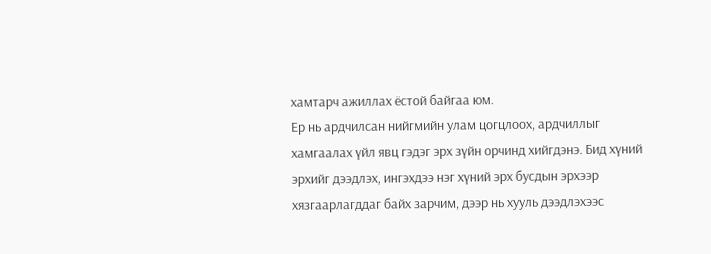хамтарч ажиллах ёстой байгаа юм.
Ер нь ардчилсан нийгмийн улам цогцлоох, ардчиллыг хамгаалах үйл явц гэдэг эрх зүйн орчинд хийгдэнэ. Бид хүний эрхийг дээдлэх, ингэхдээ нэг хүний эрх бусдын эрхээр хязгаарлагддаг байх зарчим, дээр нь хууль дээдлэхээс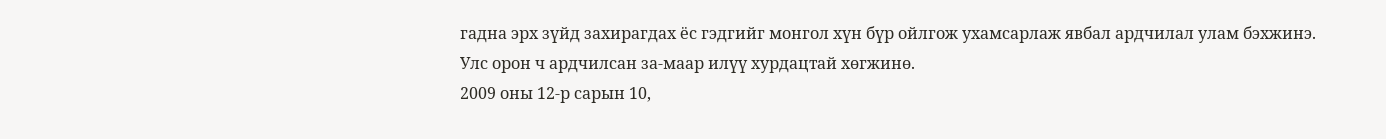гадна эрх зүйд захирагдах ёс гэдгийг монгол хүн бүр ойлгож ухамсарлаж явбал ардчилал улам бэхжинэ. Улс орон ч ардчилсан за-маар илүү хурдацтай хөгжинө.
2009 оны 12-р сарын 10,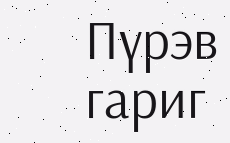Пүрэв гариг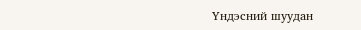Үндэсний шуудан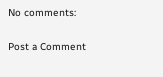No comments:

Post a Comment